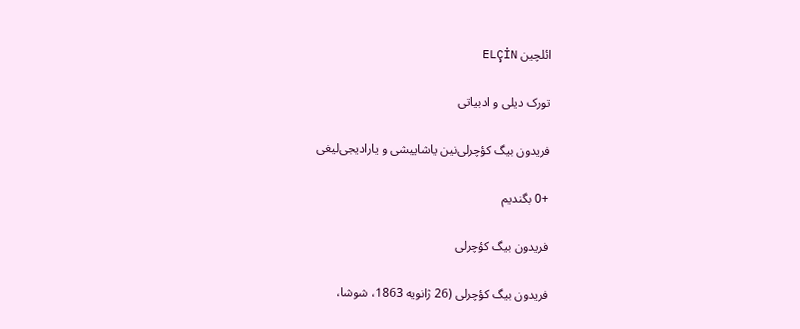ائلچین ELÇİN

تورک دیلی و ادبیاتی

فریدون بیگ کؤچرلی‌نین یاشاییشی و یارادیجی‌لیغی

+0 بگندیم

فریدون بیگ کؤچرلی

فریدون بیگ کؤچرلی (26 ژانویه 1863، شوشا،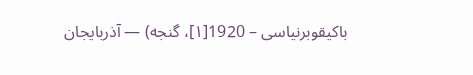باکیقوبرنیاسی – 1920[۱]، گنجه) — آذربایجان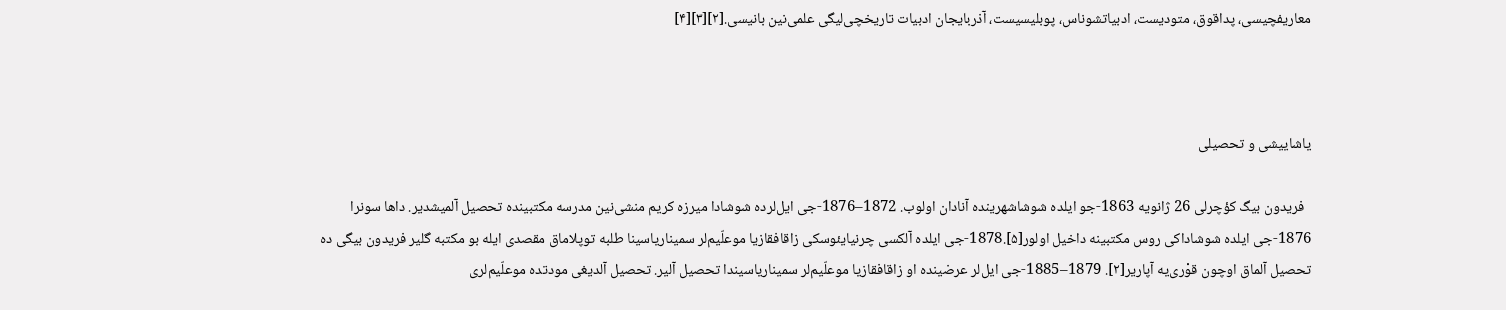معاریفچیسی، پداقوق، متودیست، ادبیاتشوناس، پوبلیسیست، آذربایجان ادبیات تاریخچی‌لیگی علمی‌نین بانیسی.[۲][۳][۴]



یاشاییشی و تحصیلی

  فریدون بیگ کؤچرلی 26 ژانویه 1863-جو ایلده شوشاشهرینده آنادان اولوب. 1872–1876-جی ایل‌لرده شوشادا میرزه کریم منشی‌نین مدرسه مکتبینده تحصیل آلمیشدیر. داها سونرا 1876-جی ایلده شوشاداکی روس مکتبینه داخیل اولور[۵].1878-جی ایلده آلکسی چرنیایئوسکی زاقافقازیا موعلّیم‌لر سمیناریاسینا طلبه توپلاماق مقصدی ایله بو مکتبه گلیر فریدون بیگی ده تحصیل آلماق اوچون قوْری‌یه آپاریر[۲]. 1879–1885-جی ایل‌لر عرضینده او زاقافقازیا موعلّیم‌لر سمیناریاسیندا تحصیل آلیر. تحصیل آلدیغی مودتده موعلّیم‌لری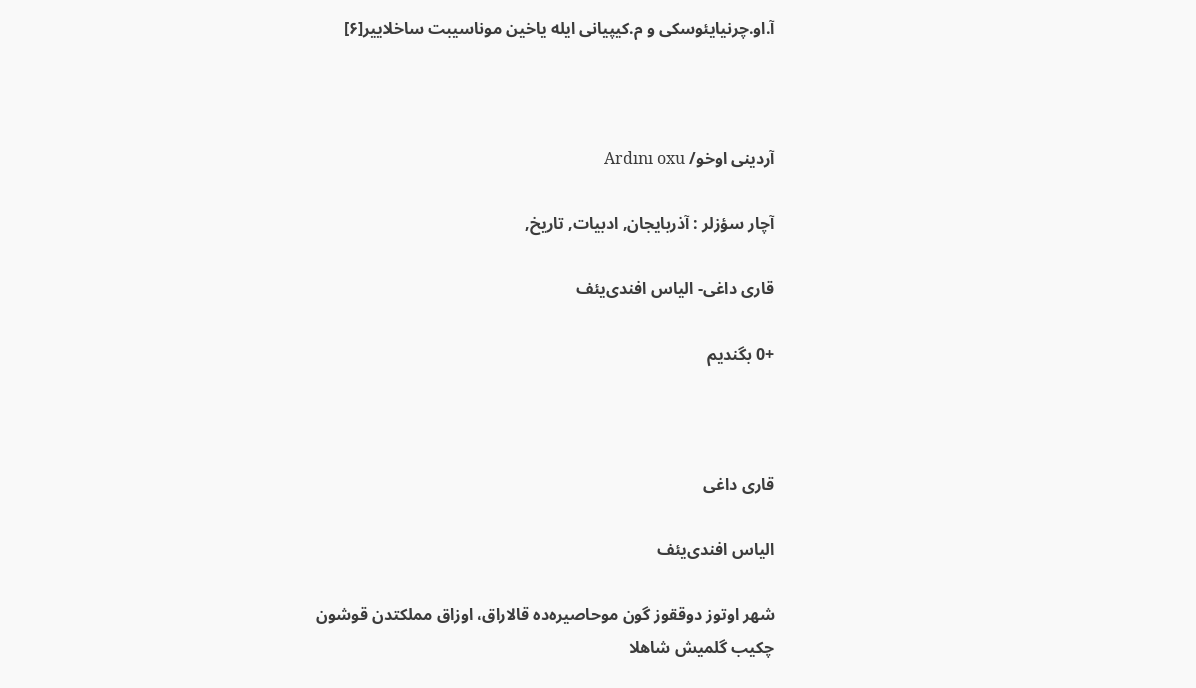آ.او.چرنیایئوسکی و م.کیپیانی ایله یاخین موناسیبت ساخلاییر[۶]



آردینی اوخو/ Ardını oxu

آچار سؤزلر : آذربایجان, ادبیات, تاریخ,

قاری داغی- الیاس افندی‌یئف

+0 بگندیم



قاری داغی

الیاس افندی‌یئف

شهر اوتوز دوققوز گون موحاصیره‌ده قالاراق، اوزاق مملکتدن قوشون چکیب گلمیش شاهلا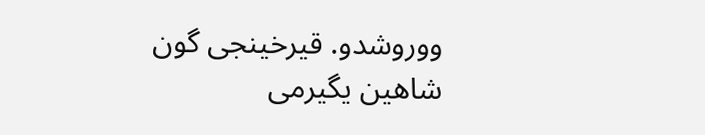ووروشدو. قیرخینجی گون شاهین یگیرمی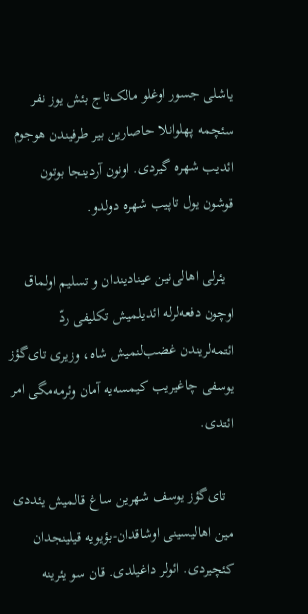یاشلی جسور اوغلو مالک‌تاج بئش یوز نفر سئچمه پهلوانلا حاصارین بیر طرفیندن هوجوم ائدیب شهره گیردی. اونون آردینجا بوتون قوشون یول تاپیب شهره دولدو.

  یئرلی اهالی‌نین عینادیندان و تسلیم اولماق اوچون دفعه‌لرله ائدیلمیش تکلیفی ردّ ائتمه‌لریندن غضب‌لنمیش شاه، وزیری تای‌گؤز یوسفی چاغیریب کیمسه‌یه آمان وئرمه‌مگی امر ائتدی.

  تای‌گؤز یوسف شهرین ساغ قالمیش یئددی مین اهالیسینی اوشاقدان-بؤیویه قیلینجدان کئچیردی. ائولر داغیلدی. قان سو یئرینه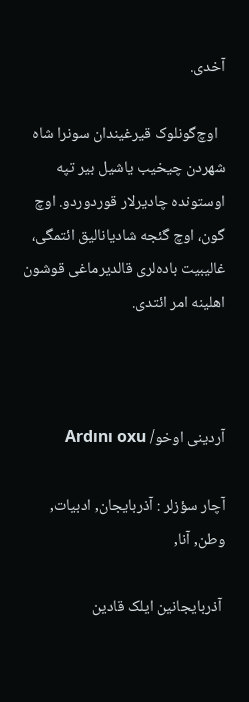آخدی.

  اوچ‌گونلوک قیرغیندان سونرا شاه شهردن چیخیب یاشیل بیر تپه اوستونده چادیرلار قوردوردو. اوچ گون، اوچ گئجه شادیانالیق ائتمگی، غالیبیت باده‌لری قالدیرماغی قوشون اهلینه امر ائتدی.



آردینی اوخو/ Ardını oxu

آچار سؤزلر : آذربایجان, ادبیات, وطن, آنا,

 آذربایجانین ایلک قادین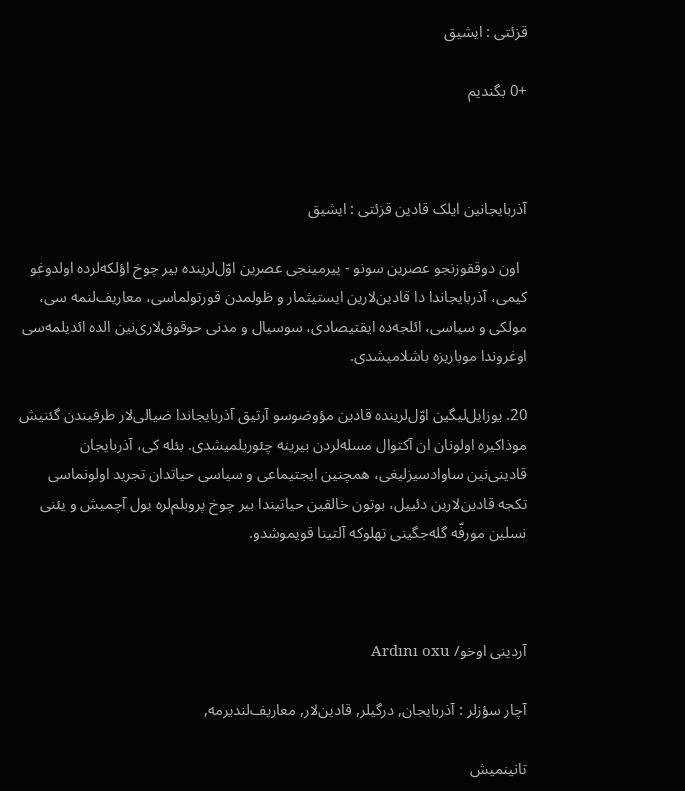قزئتی : ایشیق

+0 بگندیم



آذربایجانین ایلک قادین قزئتی : ایشیق

  اون دوققوزنجو عصرین سونو - ییرمینجی عصرین اوّل‌لرینده بیر چوخ اؤلکه‌لرده اولدوغو کیمی، آذربایجاندا دا قادین‌لارین ایستیثمار و ظولمدن قورتولماسی، معاریف‌لنمه سی، مولکی و سیاسی، ائلجه‌ده ایقتیصادی، سوسیال و مدنی حوقوق‌لاری‌نین الده ائدیلمه‌سی اوغروندا موباریزه باشلامیشدی.

20. یوزایل‌لیگین اوّل‌لرینده قادین مؤوضوسو آرتیق آذربایجاندا ضیالی‌لار طرفیندن گئنیش موذاکیره اولونان ان آکتوال مسله‌لردن بیرینه چئوریلمیشدی. بئله کی، آذربایجان قادینی‌نین ساوادسیزلیغی، همچنین ایجتیماعی و سیاسی حیاتدان تجرید اولونماسی تکجه قادین‌لارین دئییل، بوتون خالقین حیاتیندا بیر چوخ پروبلم‌لره یول آچمیش و یئنی نسلین مورفّه گله‌جگینی تهلوکه آلتینا قویموشدو.



آردینی اوخو/ Ardını oxu

آچار سؤزلر : آذربایجان, درگیلر, قادین‌لار, معاریف‌لندیرمه,

تانینمیش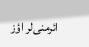ائرمنی‌لر اؤز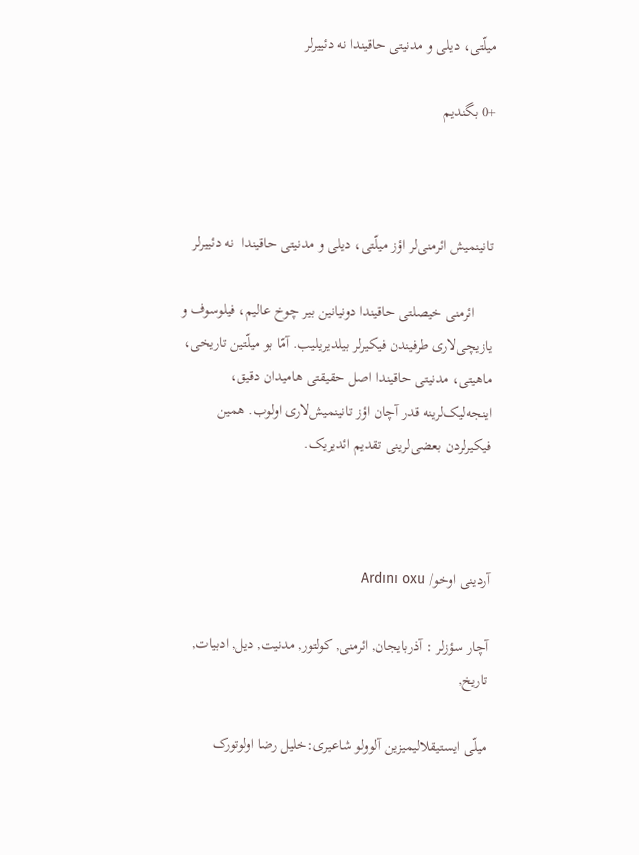میلّتی، دیلی و مدنیتی حاقیندا نه دئییرلر

+0 بگندیم



تانینمیش ائرمنی‌لر اؤز میلّتی، دیلی و مدنیتی حاقیندا  نه دئییرلر

     ائرمنی خیصلتی حاقیندا دونیانین بیر چوخ عالیم، فیلوسوف و یازیچی‌لاری طرفیندن فیکیرلر بیلدیریلیب. آمّا بو میلّتین تاریخی، ماهیتی، مدنیتی حاقیندا اصل حقیقتی هامیدان دقیق، اینجه‌لیک‌لرینه قدر آچان اؤز تانینمیش‌لاری اولوب. همین فیکیرلردن بعضی‌لرینی تقدیم ائدیریک.



آردینی اوخو/ Ardını oxu

آچار سؤزلر : آذربایجان, ائرمنی, کولتور, مدنیت, دیل, ادبیات, تاریخ,

میلّی ایستیقلالیمیزین آلوولو شاعیری:خلیل‌ رضا اولوتورک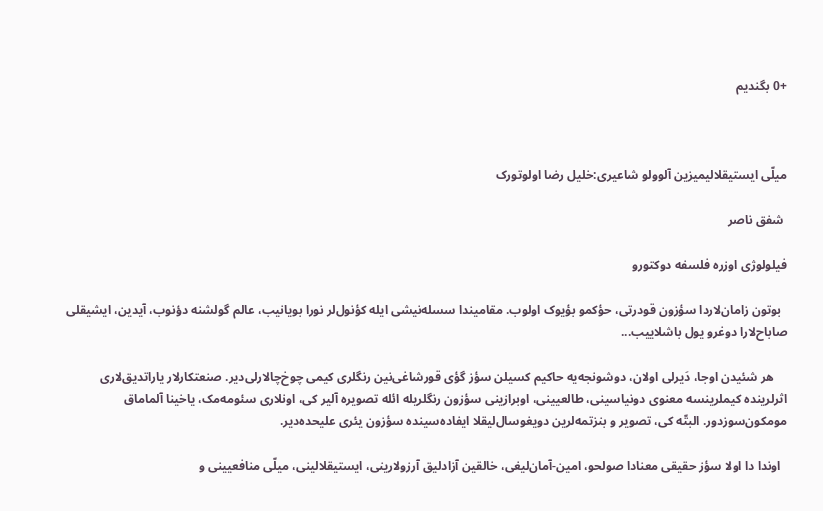+0 بگندیم



میلّی ایستیقلالیمیزین آلوولو شاعیری:خلیل‌ رضا اولوتورک

 شفق ناصر

فیلولوژی اوزره فلسفه دوکتورو

  بوتون زامان‌لاردا سؤزون قودرتی، حؤکمو بؤیوک اولوب. مقامیندا سسله‌نیشی ایله کؤنول‌لر نورا بویانیب، عالم گولشنه دؤنوب، آیدین، ایشیقلی صاباح‌لارا دوغرو یول باشلاییب...

    هر شئیدن اوجا، دَیرلی اولان، دوشونجه‌یه حاکیم کسیلن سؤز گؤی قورشاغی‌نین رنگلری کیمی چوخ‌چالارلی‌دیر. صنعتکارلار یاراتدیق‌لاری اثرلرینده کیملرینسه معنوی دونیاسینی، طالعیینی، اوبرازینی سؤزون رنگلریله ائله تصویره آلیر کی، اونلاری سئومه‌مک، یاخینا آلماماق مومکون‌سوزدور. البتّه کی، تصویر و بنزتمه‌لرین دویغوسال‌لیقلا ایفاده‌سینده سؤزون یئری علیحده‌دیر.

  اوندا دا اولا سؤز حقیقی معنادا صولحو، امین-آمان‌لیغی، خالقین آزادلیق آرزولارینی، ایستیقلالینی، میلّی منافعیینی و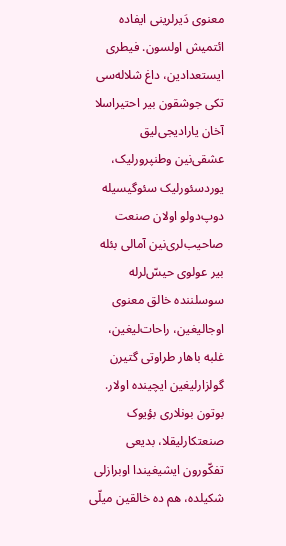معنوی دَیرلرینی ایفاده ائتمیش اولسون. فیطری ایستعدادین، داغ شلاله‌سی تکی جوشقون بیر احتیراسلا آخان یارادیجی‌لیق عشقی‌نین وطنپرورلیک، یوردسئورلیک سئوگیسیله دوپ‌دولو اولان صنعت صاحیب‌لری‌نین آمالی بئله بیر عولوی حیسّ‌لرله سوسلننده خالق معنوی اوجالیغین، راحات‌لیغین، غلبه باهار طراوتی گتیرن گولزارلیغین ایچینده اولار. بوتون بونلاری بؤیوک صنعتکارلیقلا، بدیعی تفکّورون ایشیغیندا اوبرازلی شکیلده، هم ده خالقین میلّی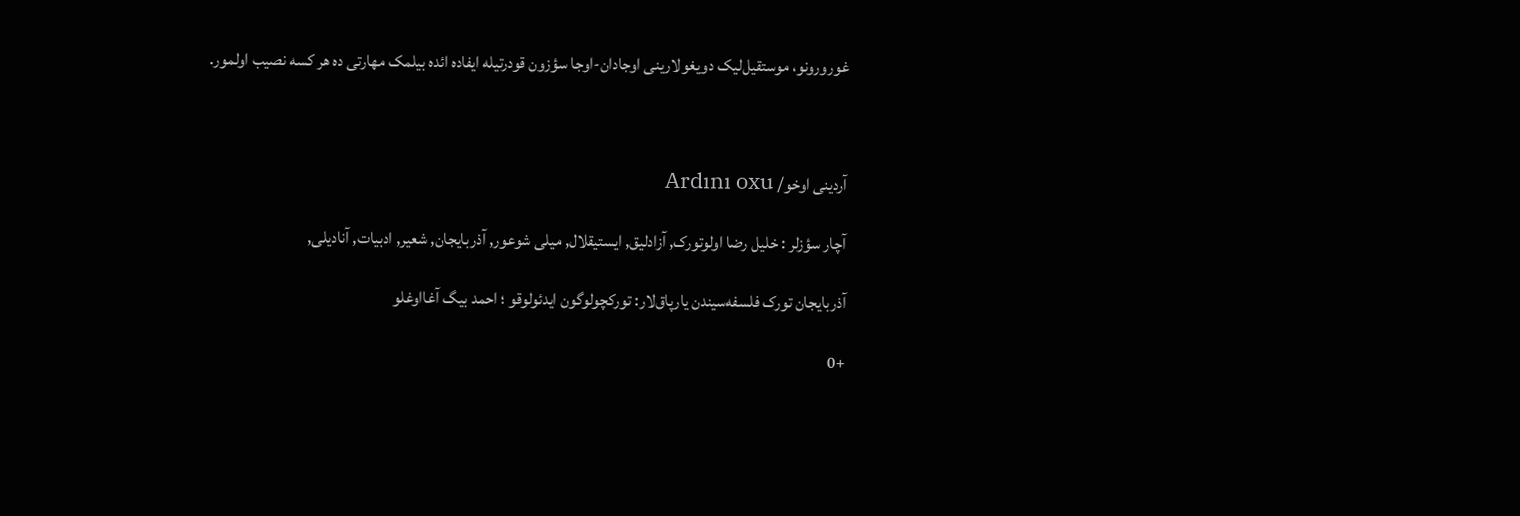غورورونو، موستقیل‌لیک دویغولارینی اوجادان-اوجا سؤزون قودرتیله ایفاده ائده بیلمک مهارتی ده هر کسه نصیب اولمور.



آردینی اوخو/ Ardını oxu

آچار سؤزلر : خلیل رضا اولوتورک, آزادلیق, ایستیقلال, میلی شوعور, آذربایجان, شعیر, ادبیات, آنادیلی,

آذربایجان تورک فلسفه‌سیندن یارپاق‌لار: تورکچولوگون ایدئولوقو ؛ احمد بیگ آغااوغلو

+0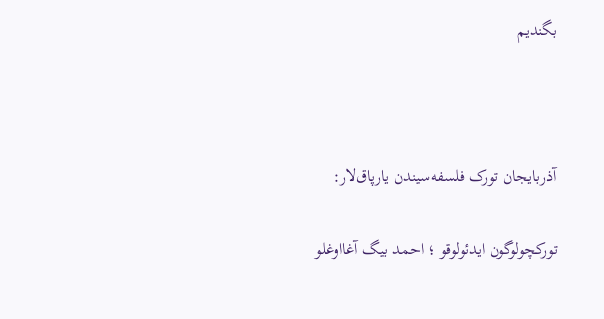بگندیم



آذربایجان تورک فلسفه‌سیندن یارپاق‌لار:

تورکچولوگون ایدئولوقو ؛ احمد بیگ آغااوغلو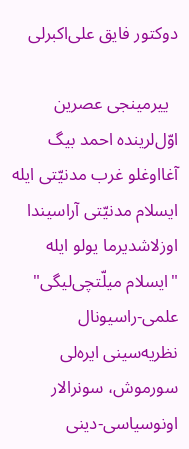دوکتور فایق علی‌اکبرلی

  ییرمینجی عصرین اوّل‌‌لرینده احمد بیگ آغااوغلو غرب مدنیّتی ایله ایسلام مدنیّتی آراسیندا اوزلاشدیرما یولو ایله  "ایسلام میلّتچی‌لیگی"  علمی-راسیونال نظریه‌سینی ایره‌لی سورموش، سونرالار اونو‌سیاسی-دینی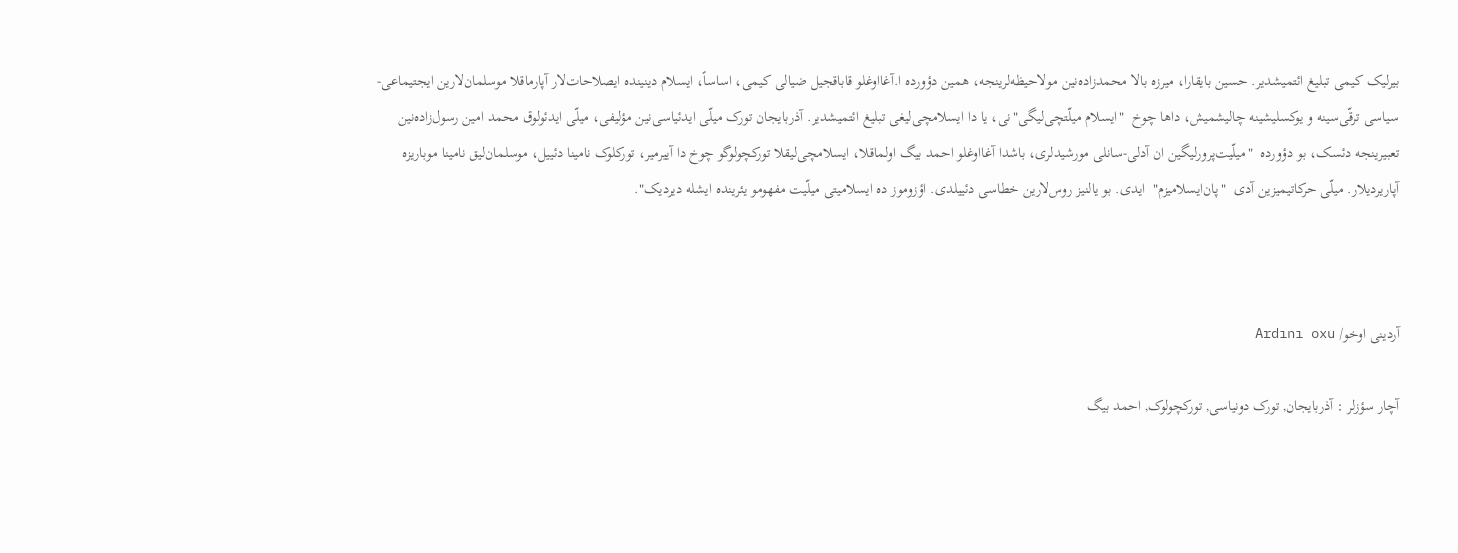بیرلیک کیمی تبلیغ ائتمیشدیر. حسین بایقارا، میرزه بالا محمدزاده‌نین مولاحیظه‌‌لرینجه، همین دؤورده ا.آغااوغلو قاباقجیل ضیالی کیمی، اساساً، ایسلام دینینده ایصلاحات‌لار آپارماقلا موسلمان‌‌‌لارین ایجتیماعی-سیاسی ترقّی‌سینه و یوکسلیشینه چالیشمیش، داها چوخ  "ایسلام میلّتچی‌لیگی"نی، یا دا ایسلامچی‌لیغی تبلیغ ائتمیشدیر. آذربایجان تورک میلّی ایدئیاسی‌نین مؤلیفی، میلّی ایدئولوق محمد امین رسول‌زاده‌نین تعبیرینجه دئسک، بو دؤورده  "میلّیت‌پرورلیگین ان آدلی-سانلی مورشید‌لری، باشدا آغااوغلو احمد بیگ اولماقلا، ایسلامچی‌لیقلا تورکچولوگو چوخ دا آییرمیر، تورکلوک نامینا دئییل، موسلمان‌لیق نامینا موباریزه آپاریردیلار. میلّی حرکاتیمیزین آدی  "پان‌ایسلامیزم"  ایدی. بو یالنیز روس‌‌‌لارین خطاسی دئییلدی. اؤزوموز ده ایسلامیتی میلّیت مفهومو یئرینده ایشله دیردیک".



آردینی اوخو/ Ardını oxu

آچار سؤزلر : آذربایجان, تورک دونیاسی, تورکچولوک, احمد بیگ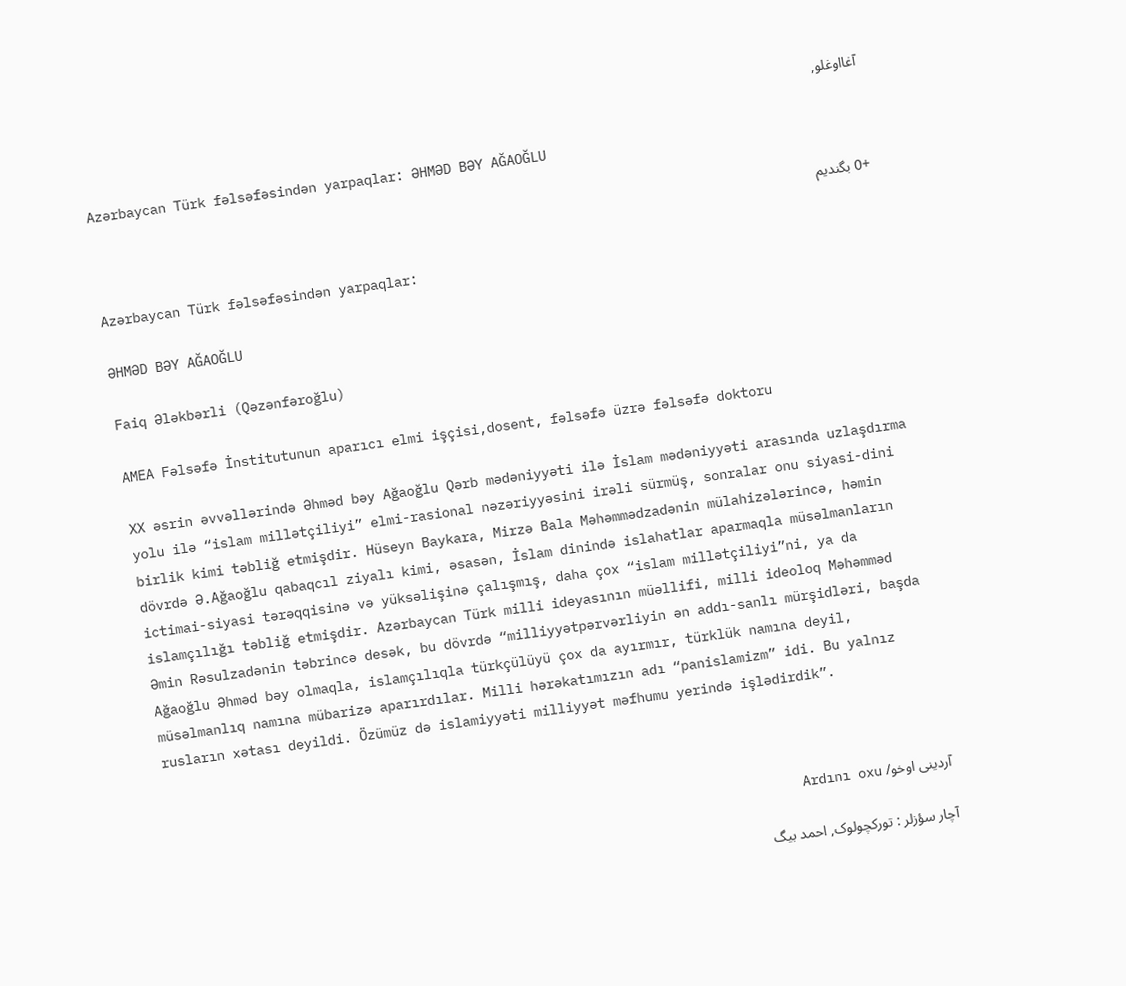آغااوغلو,

Azərbaycan Türk fəlsəfəsindən yarpaqlar: ƏHMƏD BƏY AĞAOĞLU

+0 بگندیم

Azərbaycan Türk fəlsəfəsindən yarpaqlar:

ƏHMƏD BƏY AĞAOĞLU

Faiq Ələkbərli (Qəzənfəroğlu)

AMEA Fəlsəfə İnstitutunun aparıcı elmi işçisi,dosent, fəlsəfə üzrə fəlsəfə doktoru

XX əsrin əvvəllərində Əhməd bəy Ağaoğlu Qərb mədəniyyəti ilə İslam mədəniyyəti arasında uzlaşdırma yolu ilə “islam millətçiliyi” elmi-rasional nəzəriyyəsini irəli sürmüş, sonralar onu siyasi-dini birlik kimi təbliğ etmişdir. Hüseyn Baykara, Mirzə Bala Məhəmmədzadənin mülahizələrincə, həmin dövrdə Ə.Ağaoğlu qabaqcıl ziyalı kimi, əsasən, İslam dinində islahatlar aparmaqla müsəlmanların ictimai-siyasi tərəqqisinə və yüksəlişinə çalışmış, daha çox “islam millətçiliyi”ni, ya da islamçılığı təbliğ etmişdir. Azərbaycan Türk milli ideyasının müəllifi, milli ideoloq Məhəmməd Əmin Rəsulzadənin təbrincə desək, bu dövrdə “milliyyətpərvərliyin ən addı-sanlı mürşidləri, başda Ağaoğlu Əhməd bəy olmaqla, islamçılıqla türkçülüyü çox da ayırmır, türklük namına deyil, müsəlmanlıq namına mübarizə aparırdılar. Milli hərəkatımızın adı “panislamizm” idi. Bu yalnız rusların xətası deyildi. Özümüz də islamiyyəti milliyyət məfhumu yerində işlədirdik”.



آردینی اوخو/ Ardını oxu

آچار سؤزلر : تورکچولوک, احمد بیگ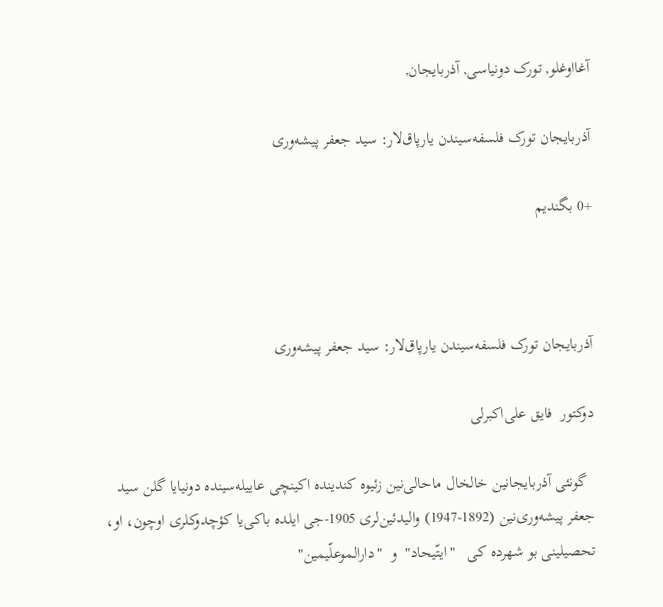آغااوغلو, تورک دونیاسی, آذربایجان,

آذربایجان تورک فلسفه‌سیندن یارپاق‌لار: سید جعفر پیشه‌وری

+0 بگندیم



آذربایجان تورک فلسفه‌سیندن یارپاق‌لار: سید جعفر پیشه‌وری

دوکتور  فایق علی‌اکبرلی

  گونئی آذربایجانین خالخال ماحالی‌نین زئیوه کندینده اکینچی عاییله‌سینده دونیایا گلن سید جعفر پیشه‌وری‌نین (1892-1947) والیدئین‌لری 1905-جی ایلده باکی‌یا کؤچدوکلری اوچون، او، تحصیلینی بو شهرده کی   "ایتّیحاد"  و  "دارالموعلّیمین"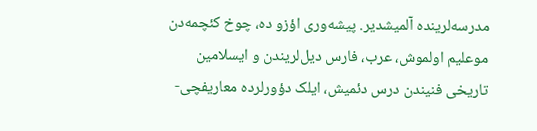مدرسه‌لرینده آلمیشدیر. پیشه‌وری اؤزو ده، چوخ کئچمه‌دن موعلیم اولموش، عرب، فارس دیل‌لریندن و ایسلامین تاریخی فنیندن درس دئمیش، ایلک دؤورلرده معاریفچی-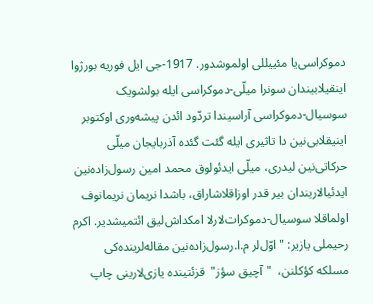دموکرا‌سی‌یا مئییللی اولموشدور. 1917-جی ایل فوریه بورژوا اینقیلابیندان سونرا میلّی-دموکراسی ایله بولشویک سوسیال-دموکراسی آراسیندا تردّود ائدن پیشه‌وری اوکتوبر اینیقلابی‌نین دا تاثیری ایله گئت گئده آذربایجان میلّی حرکاتی‌نین لیدری، میلّی ایدئولوق محمد امین رسول‌زاده‌نین ایدئیالاریندان بیر قدر اوزاقلاشاراق، باشدا نریمان نریمانوف اولماقلا سوسیال-دموکرات‌لارلا امکداش‌لیق ائتمیشدیر. اکرم رحیملی یازیر: " اوّل‌لر م.ا.رسول‌زاده‌نین مقاله‌لرینده‌کی  مسلکه کؤکلنن،  "آچیق سؤز"  قزئتینده یازی‌لارینی چاپ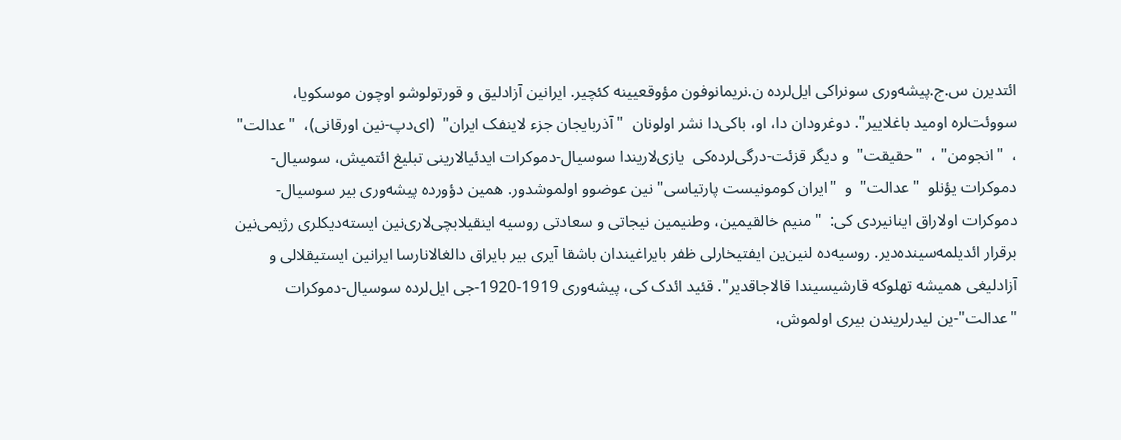ائتدیرن س.ج.پیشه‌وری سونراکی ایل‌لرده ن.نریمانوفون مؤوقعیینه کئچیر. ایرانین آزادلیق و قورتولوشو اوچون موسکویا، سووئت‌لره اومید باغلاییر‌". دوغرودان دا، او، باکی‌دا نشر اولونان  "آذربایجان جزء لاینفک ایران‌"  (ای‌دپ-نین اورقانی)،  "عدالت" ،  "انجومن" ،  "حقیقت"  و دیگر قزئت-درگی‌لرده‌کی  یازی‌لاریندا سوسیال-دموکرات ایدئیالارینی تبلیغ ائتمیش، سوسیال-دموکرات یؤنلو  "عدالت"  و  "ایران کومونیست پارتیاسی‌"نین عوضوو اولموشدور. همین دؤورده پیشه‌وری بیر سوسیال-دموکرات اولاراق اینانیردی کی:  "منیم خالقیمین، وطنیمین نیجاتی و سعادتی روسیه اینقیلابچی‌لاری‌نین ایسته‌دیکلری رژیمی‌نین برقرار ائدیلمه‌سینده‌دیر. روسیه‌ده لنین‌ین ایفتیخارلی ظفر بایراغیندان باشقا آیری بیر بایراق دالغالانارسا ایرانین ایستیقلالی و آزادلیغی همیشه تهلوکه قارشیسیندا قالاجاقدیر‌". قئید ائدک کی، پیشه‌وری 1919-1920-جی ایل‌لرده سوسیال-دموکرات  "عدالت‌"-ین لیدرلریندن بیری اولموش،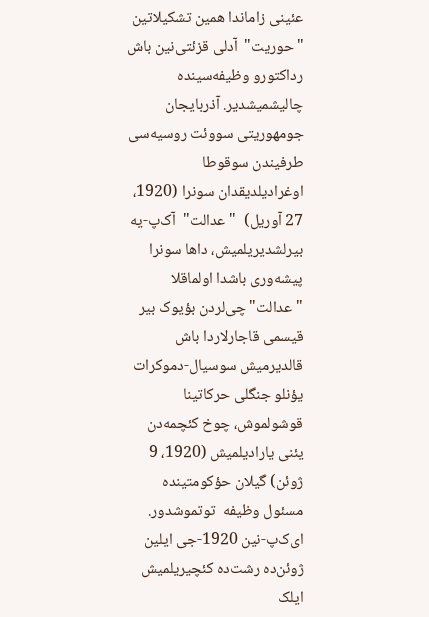عئینی زاماندا همین تشکیلاتین  "حوریت‌"  آدلی قزئتی‌نین باش رداکتورو وظیفه‌سینده چالیشمیشدیر. آذربایجان جومهوریتی سووئت روسیه‌سی طرفیندن سوقوطا اوغرادیلدیقدان سونرا (1920، 27 آوریل)  "عدالت‌"  آک‌پ-یه بیرلشدیریلمیش، داها سونرا پیشه‌وری باشدا اولماقلا  "عدالت‌"چی‌لردن بؤیوک بیر قیسمی قاجارلاردا باش قالدیرمیش سوسیال-دموکرات یؤنلو جنگلی حرکاتینا قوشولموش، چوخ کئچمه‌دن یئنی یارادیلمیش (1920، 9 ژوئن) گیلان حؤکومتینده مسئول وظیفه  توتموشدور. ای‌ک‌پ-نین 1920-جی ایلین ژوئن‌ده رشت‌ده کئچیریلمیش ایلک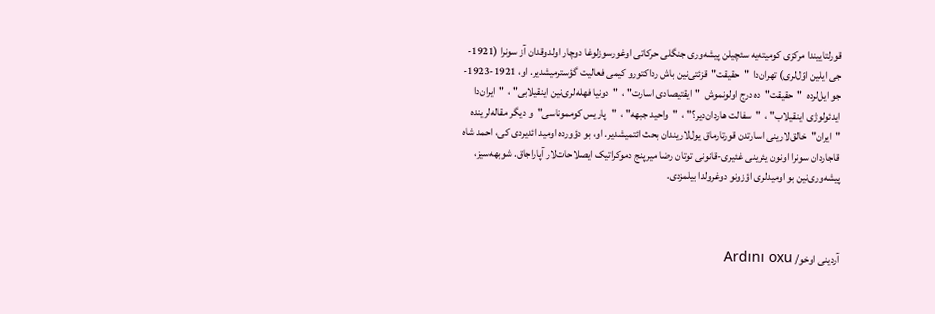قورلتاییندا مرکزی کومیته‌یه سئچیلن پیشه‌وری جنگلی حرکاتی اوغورسوزلوغا دوچار اولدوقدان آز سونرا (1921-جی ایلین اوّل‌لری) تهران‌دا  "حقیقت‌"  قزئتی‌نین باش رداکتورو کیمی فعالیت گؤسترمیشدیر. او، 1921-1923-جو ایل‌لرده  "حقیقت‌"ده درج اولونموش  "ایقتیصادی اسارت‌" ،  "دونیا فهله‌لری‌نین اینقیلابی‌" ،  "ایران‌دا ایدئولوژی اینقیلاب‌" ،  "سفالت هاردان‌دیر؟‌" ،  "واحید جبهه‌" ،  "پاریس کومموناسی‌"  و دیگر مقاله‌لرینده  "ایران‌"  خالق‌لارینی اسارتدن قورتارماق یول‌لاریندان بحث ائتمیشدیر. او، بو دؤورده اومید ائدیردی کی، احمد شاه قاجاردان سونرا اونون یئرینی غئیری-قانونی توتان رضا میرپنج دموکراتیک ایصلاحات‌لار آپاراجاق. شوبهه‌سیز، پیشه‌وری‌نین بو اومیدلری اؤزونو دوغرولدا بیلمزدی.



آردینی اوخو/ Ardını oxu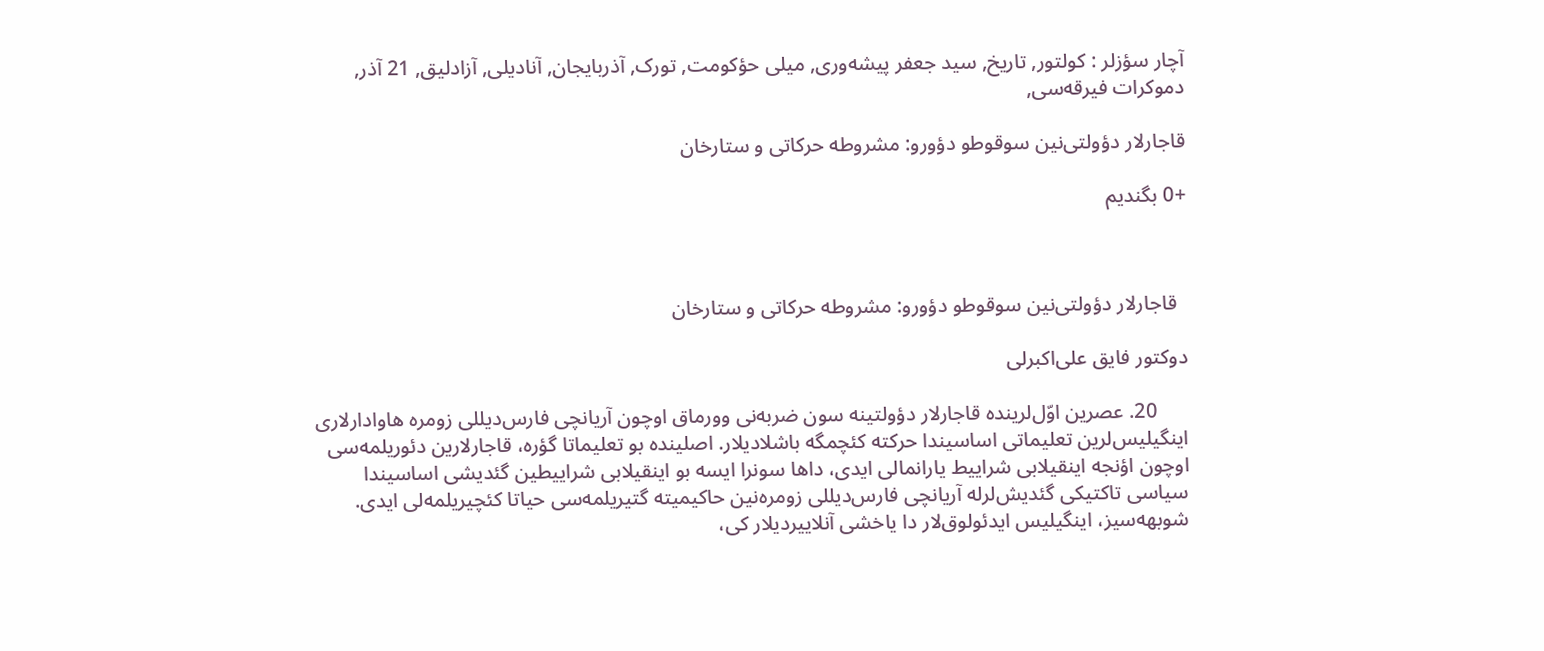آچار سؤزلر : کولتور, تاریخ, سید جعفر پیشه‌وری, میلی حؤکومت, تورک, آذربایجان, آنادیلی, آزادلیق, 21 آذر, دموکرات فیرقه‌سی,

قاجارلار دؤولتی‌نین سوقوطو دؤورو: مشروطه حرکاتی و ستارخان

+0 بگندیم



  قاجارلار دؤولتی‌نین سوقوطو دؤورو: مشروطه حرکاتی و ستارخان

دوکتور فایق علی‌اکبرلی

      20. عصرین اوّل‌لرینده قاجارلار دؤولتینه سون ضربه‌نی وورماق اوچون آریانچی‌ فارس‌‌دیللی زومره هاوادارلاری اینگیلیس‌لرین تعلیماتی اساسیندا حرکته کئچمگه باشلادیلار. اصلینده بو تعلیماتا گؤره، قاجارلارین دئوریلمه‌سی اوچون اؤنجه اینقیلابی شراییط یارانمالی ایدی، داها سونرا ایسه بو اینقیلابی شراییطین گئدیشی اساسیندا سیاسی تاکتیکی گئدیش‌لرله آریانچی‌ فارس‌‌دیللی زومره‌نین حاکیمیته گتیریلمه‌سی حیاتا کئچیریلمه‌لی ایدی. شوبهه‌سیز، اینگیلیس‌ ایدئولوق‌لار دا یاخشی آنلاییردیلار کی،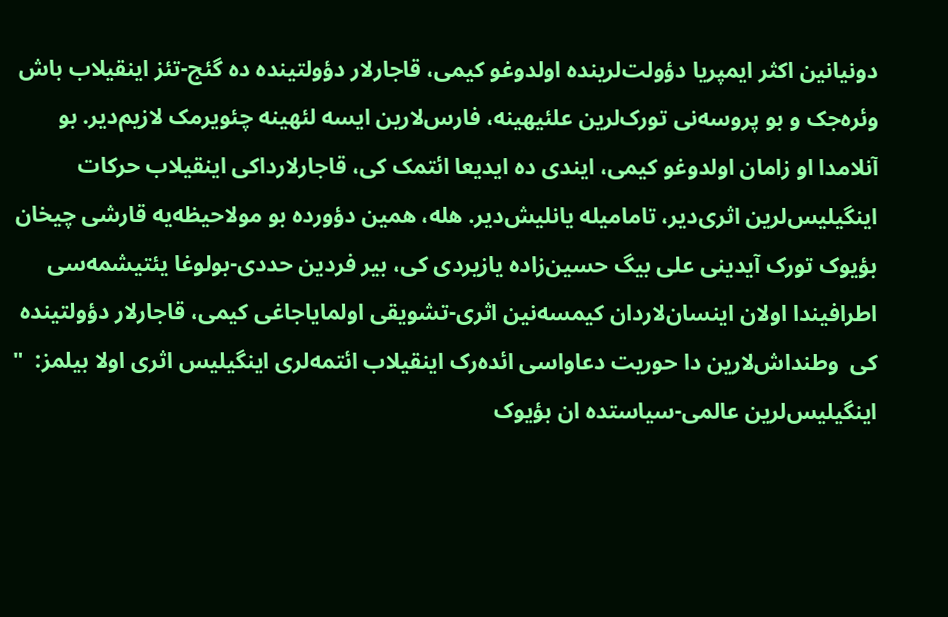دونیانین اکثر ایمپریا دؤولت‌لرینده اولدوغو کیمی، قاجارلار دؤولتینده ده گئج-تئز اینقیلاب باش وئره‌جک و بو پروسه‌نی تورک‌لرین علئیهینه، فارس‌‌لارین ایسه لئهینه چئویرمک لازیم‌دیر. بو آنلامدا او زامان اولدوغو کیمی، ایندی ده ایدیعا ائتمک کی، قاجارلارداکی اینقیلاب حرکات اینگیلیس‌لرین اثری‌دیر، تامامیله یانلیش‌دیر. هله، همین دؤورده بو مولاحیظه‌یه قارشی چیخان بؤیوک تورک آیدینی علی بیگ حسین‌زاده یازیردی کی، بیر فردین حددی-بولوغا یئتیشمه‌سی اطرافیندا اولان اینسان‌لاردان کیمسه‌نین اثری-تشویقی اولمایاجاغی کیمی، قاجارلار دؤولتینده کی  وطنداش‌لارین دا حوریت دعاواسی ائده‌رک اینقیلاب ائتمه‌لری اینگیلیس‌ اثری اولا بیلمز:  " اینگیلیس‌لرین عالمی-سیاستده ان بؤیوک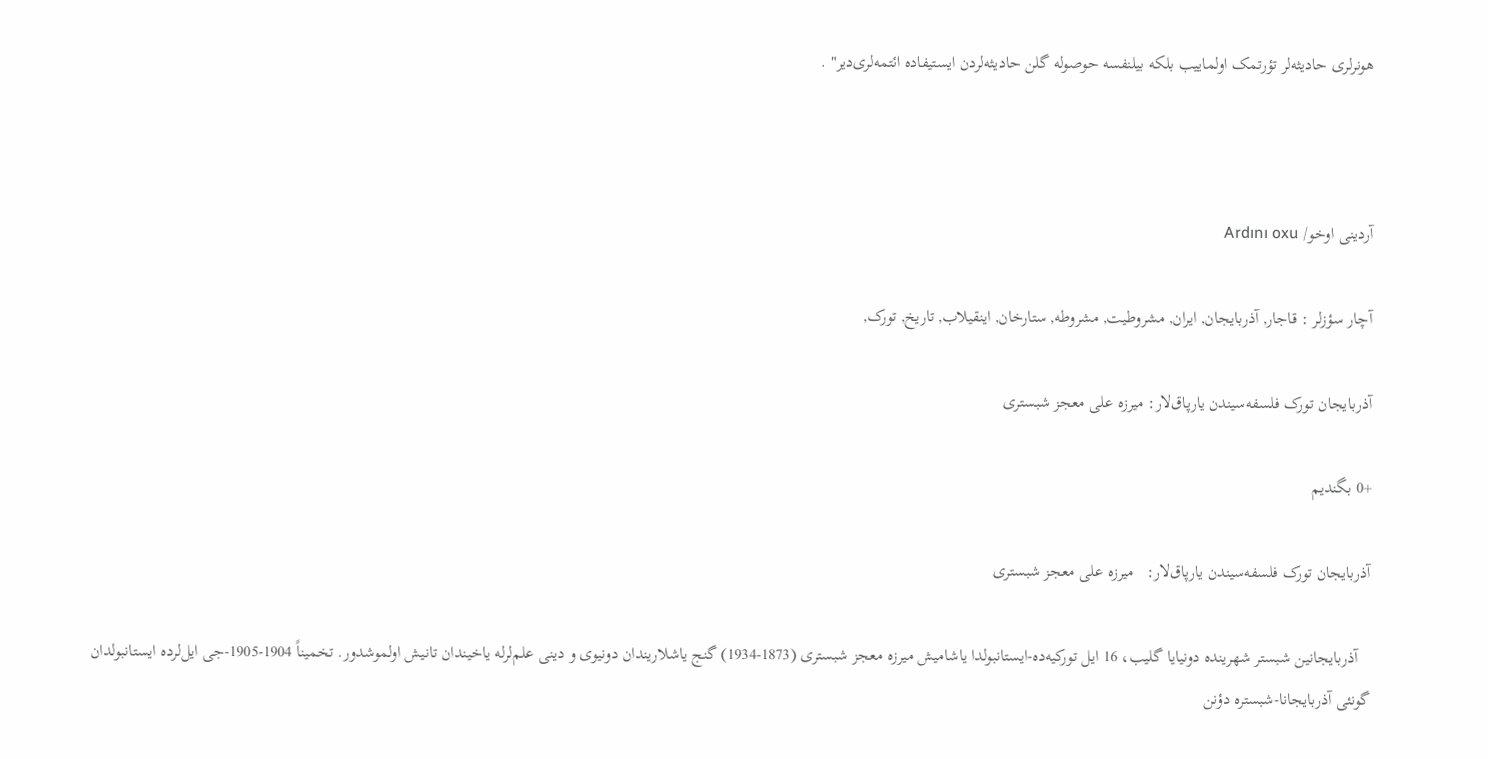هونرلری حادیثه‌لر تؤرتمک اولماییب بلکه بیلنفسه حوصوله گلن حادیثه‌لردن ایستیفاده ائتمه‌لری‌دیر" .



آردینی اوخو/ Ardını oxu

آچار سؤزلر : قاجار, آذربایجان, ایران, مشروطیت, مشروطه, ستارخان, اینقیلاب, تاریخ, تورک,

آذربایجان تورک فلسفه‌سیندن یارپاق‌لار: میرزه علی معجز شبستری

+0 بگندیم

آذربایجان تورک فلسفه‌سیندن یارپاق‌لار:   میرزه علی معجز شبستری

   آذربایجانین شبستر شهرینده دونیایا گلیب، 16 ایل تورکیه‌ده-ایستانبولدا یاشامیش میرزه معجز شبستری (1873-1934) گنج یاشلاریندان دونیوی و دینی علم‌لرله یاخیندان تانیش اولموشدور. تخمیناً 1904-1905-جی ایل‌لرده ایستانبولدان گونئی آذربایجانا-شبستره دؤنن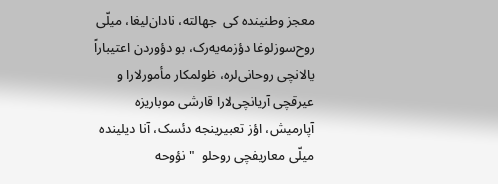معجز وطنینده کی  جهالته، نادان‌لیغا، میلّی روح‌سوزلوغا دؤزمه‌یه‌رک، بو دؤوردن اعتیباراً یالانچی روحانی‌‌لره، ظولمکار مأمورلارا و عیرقچی آریانچی‌لارا قارشی موباریزه آپارمیش، اؤز تعبیرینجه دئسک، آنا دیلینده میلّی معاریفچی روحلو  " نؤوحه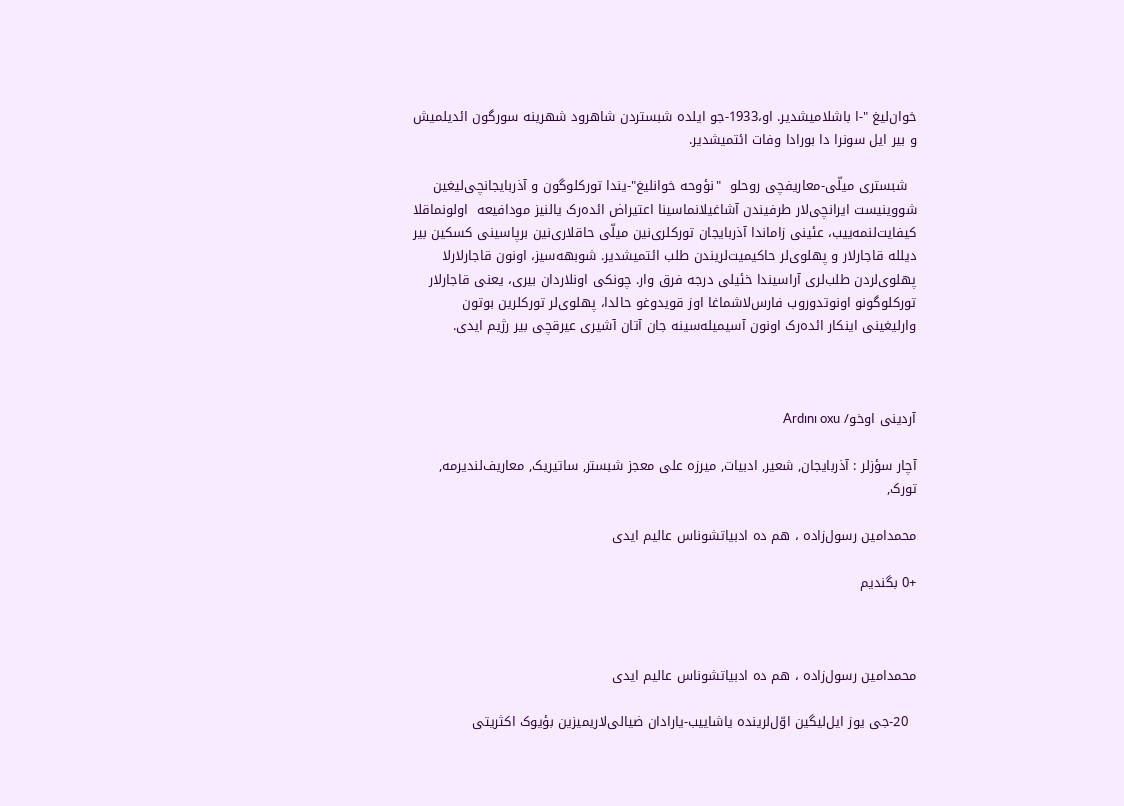خوان‌لیغ "-ا باشلامیشدیر. او،1933-جو ایلده شبستردن شاهرود شهرینه سورگون ائدیلمیش و بیر ایل سونرا دا بورادا وفات ائتمیشدیر.

  شبستری میلّی-معاریفچی روحلو  "نؤوحه خوانلیغ"-یندا تورکلوگون و آذربایجانچی‌لیغین شووینیست ایرانچی‌لار طرفیندن آشاغیلانماسینا اعتیراض ائده‌رک یالنیز مودافیعه  اولونماقلا کیفایت‌لنمه‌ییب، عئینی زاماندا آذربایجان تورکلری‌نین میلّی حاقلاری‌نین برپاسینی کسکین بیر دیلله قاجارلار و پهلوی‌لر حاکیمیت‌لریندن طلب ائتمیشدیر. شوبهه‌سیز، اونون قاجارلارلا پهلوی‌لردن طلب‌لری آراسیندا خئیلی درجه فرق وار. چونکی اونلاردان بیری، یعنی قاجارلار تورکلوگونو اونوتدوروب فارس‌لاشماغا اوز قویدوغو حالدا، پهلوی‌لر تورکلرین بوتون وارلیغینی اینکار ائده‌رک اونون آسیمیله‌سینه جان آتان آشیری عیرقچی بیر رژیم ایدی.



آردینی اوخو/ Ardını oxu

آچار سؤزلر : آذربایجان, شعیر, ادبیات, میرزه علی معجز شبستر, ساتیریک, معاریف‌لندیرمه, تورک,

محمدامین رسول‌زاده ، هم ده ادبیاتشوناس عالیم ایدی

+0 بگندیم



محمدامین رسول‌زاده ، هم ده ادبیاتشوناس عالیم ایدی

  20-جی یوز ایل‌لیگین اوّل‌لرینده یاشاییب-یارادان ضیالی‌لاریمیزین بؤیوک اکثریتی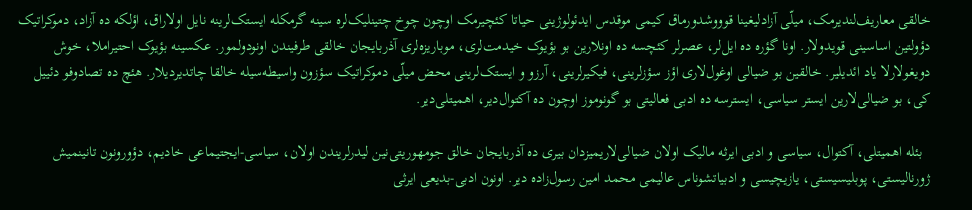خالقی معاریف‌لندیرمک، میلّی آزادلیغینا قوووشدورماق کیمی موقدس ایدئولوژینی حیاتا کئچیرمک اوچون چوخ چتینلیک‌لره سینه گرمکله ایستک‌لرینه نایل اولاراق، اؤلکه ده آزاد، دموکراتیک دؤولتین اساسینی قویدولار. اونا گؤره ده ایل‌لر، عصرلر کئچسه ده اونلارین بو بؤیوک خیدمت‌لری، موباریزه‌لری آذربایجان خالقی طرفیندن اونودولمور. عکسینه بؤیوک احتیراملا، خوش دویغولارلا یاد ائدیلیر. خالقین بو ضیالی اوغول‌لاری اؤز سؤزلرینی، فیکیرلرینی، آرزو و ایستک‌لرینی محض میلّی دموکراتیک سؤزون واسیطه‌سیله خالقا چاتدیردیلار. هئچ ده تصادوفو دئییل کی، بو ضیالی‌لارین ایستر سیاسی، ایسترسه ده ادبی فعالیتی بو گونوموز اوچون ده آکتوال‌دیر، اهمیتلی‌دیر.

  بئله اهمیتلی، آکتوال، سیاسی و ادبی ایرثه مالیک اولان ضیالی‌لاریمیزدان بیری ده آذربایجان خالق جومهوریتی‌نین لیدرلریندن اولان، سیاسی-ایجتیماعی خادیم، دؤورونون تانینمیش ژورنالیستی، پوبلیسیستی، یازیچیسی و ادبیاتشوناس عالیمی محمد امین رسول‌زاده دیر. اونون ادبی-بدیعی ایرثی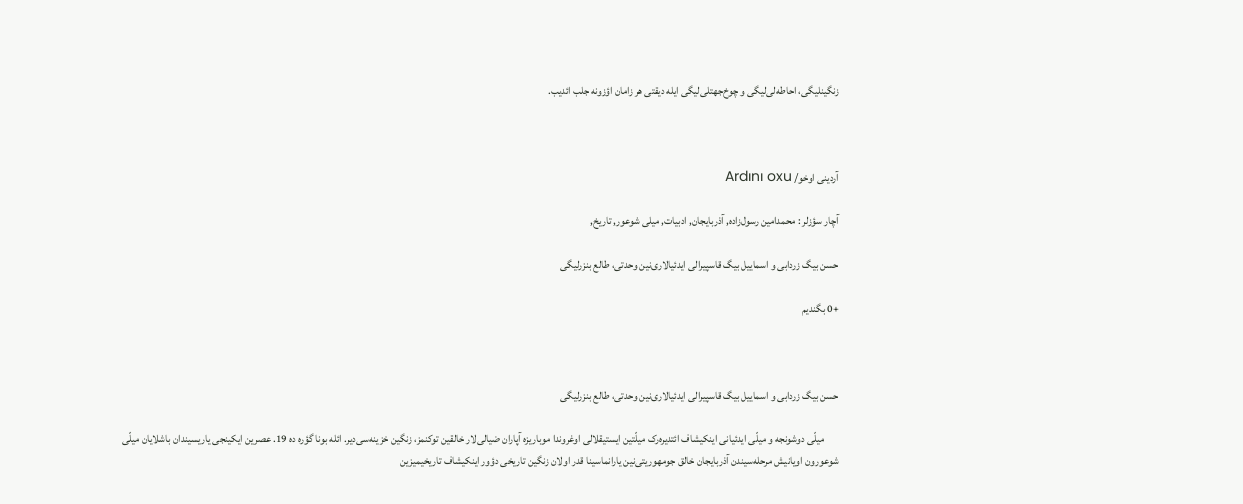زنگینلیگی، احاطه‌لی‌لیگی و چوخ‌جهتلی‌لیگی ایله دیقتی هر زامان اؤزونه جلب ائدیب.



آردینی اوخو/ Ardını oxu

آچار سؤزلر : محمدامین رسول‌زاده, آذربایجان, ادبیات, میلی شوعور, تاریخ,

حسن بیگ زردابی و اسماییل بیگ قاسپیرالی ایدئیالاری‌نین وحدتی، طالع بنزرلیگی

+0 بگندیم



حسن بیگ زردابی و اسماییل بیگ قاسپیرالی ایدئیالاری‌نین وحدتی، طالع بنزرلیگی

       میلّی دوشونجه و میلّی ایدئیانی اینکیشاف ائتدیره‌رک میلّتین ایستیقلالی اوغروندا موباریزه آپاران ضیالی‌لار خالقین توکنمز، زنگین خزینه‌سی‌دیر. ائله بونا گؤره ده 19. عصرین ایکینجی یاریسیندان باشلایان میلّی شوعورون اویانیش مرحله‌سیندن آذربایجان خالق جومهوریتی‌نین یارانماسینا قدر اولان زنگین تاریخی دؤور اینکیشاف تاریخیمیزین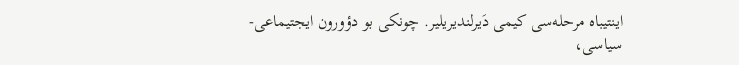اینتیباه مرحله‌سی کیمی دَیرلندیریلیر. چونکی بو دؤورون ایجتیماعی-سیاسی،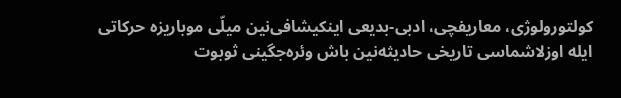کولتورولوژی، معاریفچی، ادبی-بدیعی اینکیشافی‌نین میلّی موباریزه حرکاتی ایله اوزلاشماسی تاریخی حادیثه‌‌نین باش وئره‌جگینی ثوبوت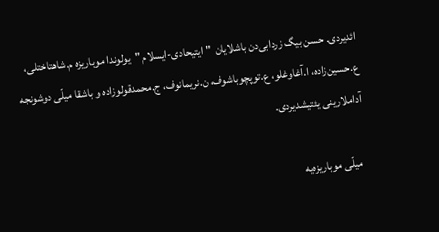ائدیردی. حسن بیگ زردابی‌دن باشلایان  " ایتیحادی-ایسلام "  یولوندا موباریزه م.شاهتاختلی، ع.حسین‌زاده، ا.آغاوغلو، ع.توپچوباشوف، ن.نریمانوف، ج.محمدقولوزاده و باشقا میلّی دوشونجه آداملارینی یئتیشدیردی.

  میلّی موباریزه‌یه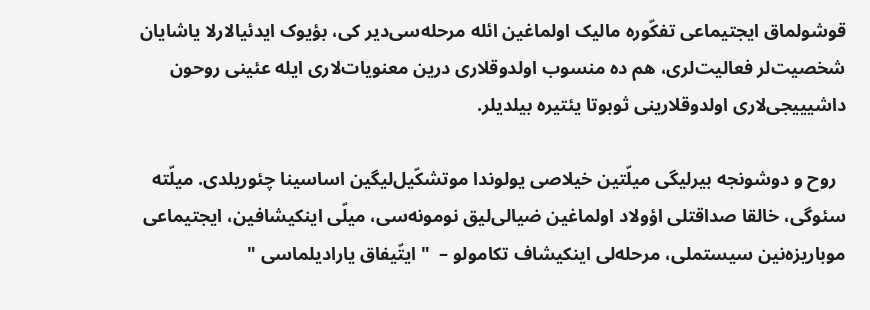قوشولماق ایجتیماعی تفکّوره مالیک اولماغین ائله مرحله‌سی‌دیر کی، بؤیوک ایدئیالارلا یاشایان شخصیت‌لر فعالیت‌لری، هم ده منسوب اولدوقلاری درین معنویات‌لاری ایله عئینی روحون داشیییجی‌لاری اولدوقلارینی ثوبوتا یئتیره بیلدیلر.

  روح و دوشونجه بیرلیگی میلّتین خیلاصی یولوندا موتشکّیل‌لیگین اساسینا چئوریلدی. میلّته سئوگی، خالقا صداقتلی اؤولاد اولماغین ضیالی‌لیق نومونه‌سی، میلّی اینکیشافین، ایجتیماعی موباریزه‌نین سیستملی، مرحله‌لی اینکیشاف تکامولو –  " ایتّیفاق یارادیلماسی "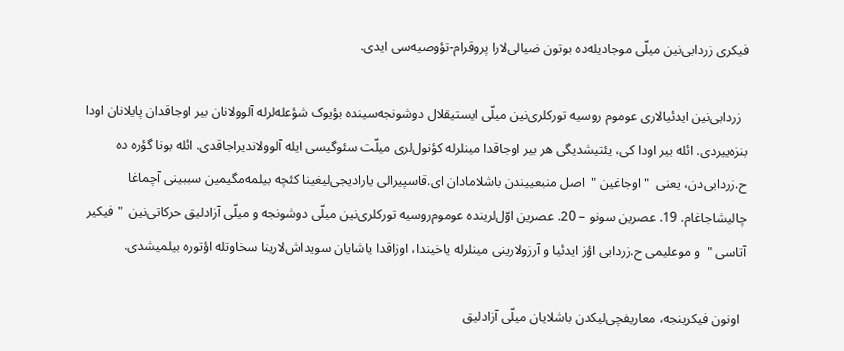فیکری زردابی‌نین میلّی موجادیله‌ده بوتون ضیالی‌لارا پروقرام-تؤوصیه‌سی ایدی.

  زردابی‌نین ایدئیالاری عوموم روسیه تورکلری‌نین میلّی ایستیقلال دوشونجه‌سینده بؤیوک شؤعله‌لرله آلوولانان بیر اوجاقدان پایلانان اودا بنزه‌ییردی. ائله بیر اودا کی، یئتیشدیگی هر بیر اوجاقدا مینلرله کؤنول‌لری میلّت سئوگیسی‌ ایله آلوولاندیراجاقدی. ائله بونا گؤره ده ح.زردابی‌دن، یعنی  " اوجاغین "  اصل منبعییندن باشلامادان ای.قاسپیرالی یارادیجی‌لیغینا کئچه بیلمه‌مگیمین سببینی آچماغا چالیشاجاغام. 19. عصرین سونو – 20. عصرین اوّل‌لرینده عوموم‌روسیه تورکلری‌نین میلّی دوشونجه و میلّی آزادلیق حرکاتی‌نین  " فیکیر آتاسی "  و موعلیمی ح.زردابی‌ اؤز ایدئیا و آرزولارینی مینلرله یاخیندا، اوزاقدا یاشایان سویداش‌لارینا سخاوتله اؤتوره بیلمیشدی.

  اونون فیکرینجه، معاریفچی‌لیکدن باشلایان میلّی آزادلیق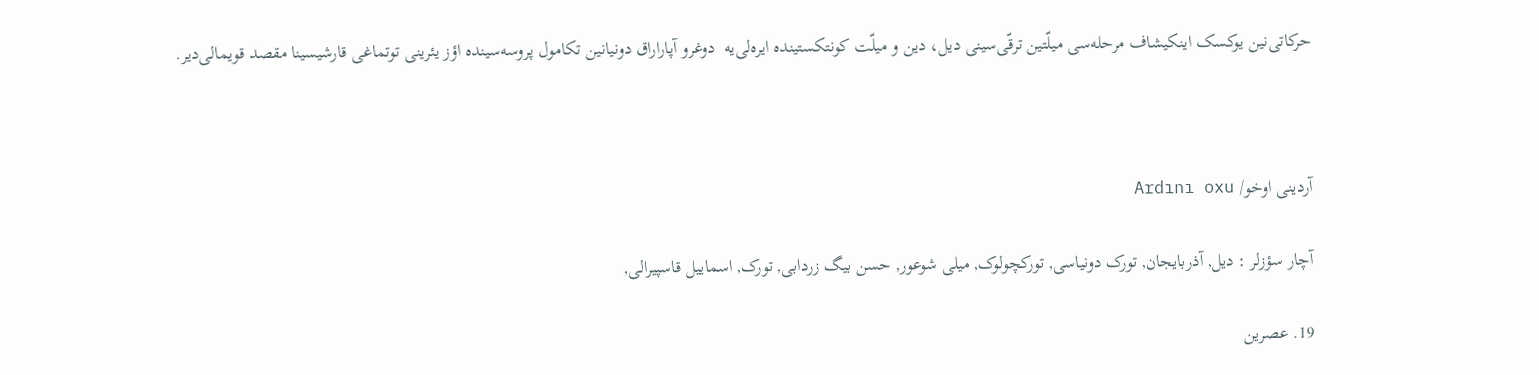حرکاتی‌نین یوکسک اینکیشاف مرحله‌سی میلّتین ترقّی‌سینی دیل، دین و میلّت کونتکستینده ایره‌لی‌یه  دوغرو آپاراراق دونیانین تکامول پروسه‌سینده اؤز یئرینی توتماغی قارشیسینا مقصد قویمالی‌دیر.



آردینی اوخو/ Ardını oxu

آچار سؤزلر : دیل, آذربایجان, تورک دونیاسی, تورکچولوک, میلی شوعور, حسن بیگ زردابی, تورک, اسماییل قاسپیرالی,

19. عصرین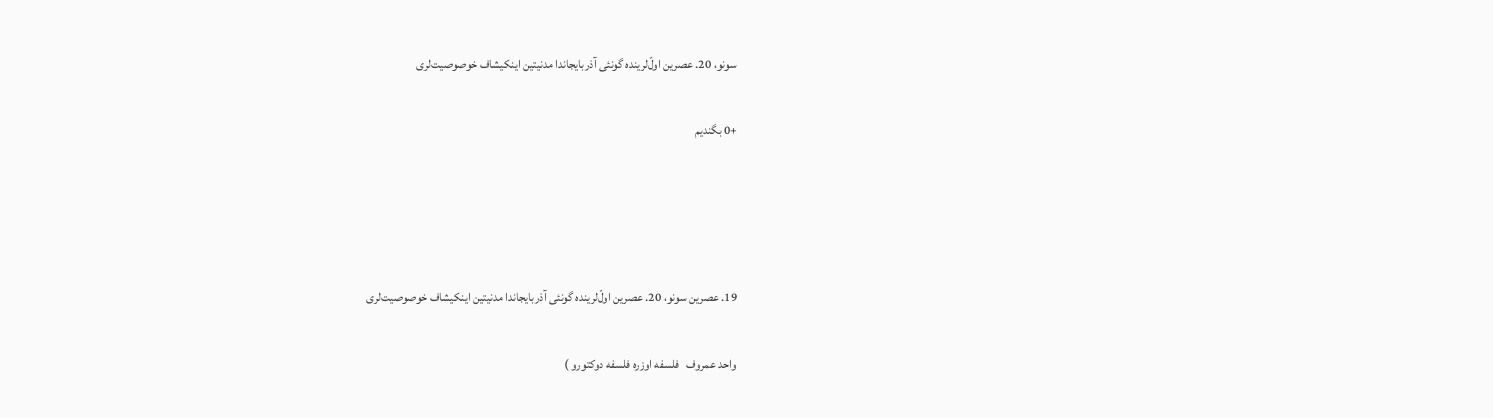سونو، 20. عصرین اولّ‌لرینده گونئی آذربایجاندا مدنیتین اینکیشاف خوصوصیت‌لری

+0 بگندیم




19. عصرین سونو، 20. عصرین اولّ‌لرینده گونئی آذربایجاندا مدنیتین اینکیشاف خوصوصیت‌لری

واحد عمروف   فلسفه اوزره فلسفه دوکتورو )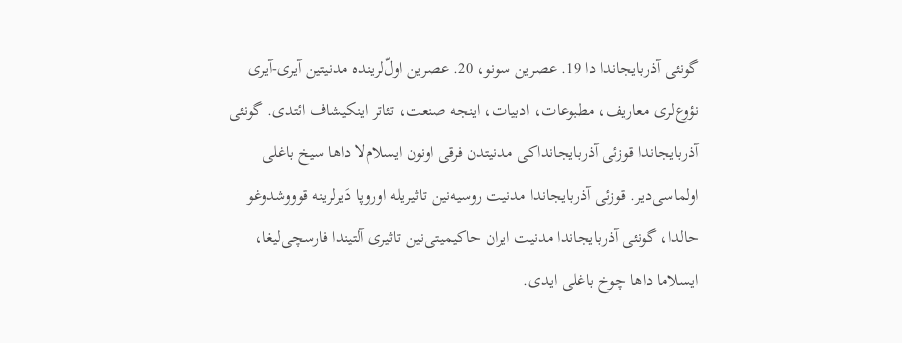گونئی آذربایجاندا دا 19. عصرین سونو، 20. عصرین اولّ‌لرینده مدنیتین آیری-آیری نؤوع‌لری معاریف، مطبوعات، ادبیات، اینجه صنعت، تئاتر اینکیشاف ائتدی. گونئی آذربایجاندا قوزئی آذربایجانداکی مدنیتدن فرقی اونون ایسلام‌لا داها سیخ باغلی اولماسی‌دیر. قوزئی آذربایجاندا مدنیت روسیه‌نین تاثیریله اوروپا دَیرلرینه قوووشدوغو حالدا، گونئی آذربایجاندا مدنیت ایران حاکیمیتی‌نین تاثیری آلتیندا فارسچی‌لیغا، ایسلاما داها چوخ باغلی ایدی.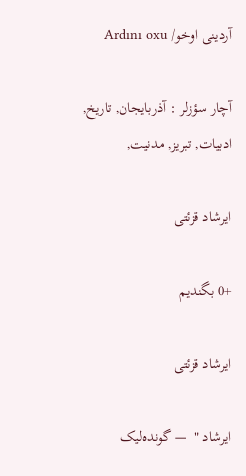آردینی اوخو/ Ardını oxu

آچار سؤزلر : آذربایجان, تاریخ, ادبیات, تبریز, مدنیت,

ایرشاد قزئتی

+0 بگندیم

ایرشاد قزئتی

ایرشاد "  — گونده‌لیک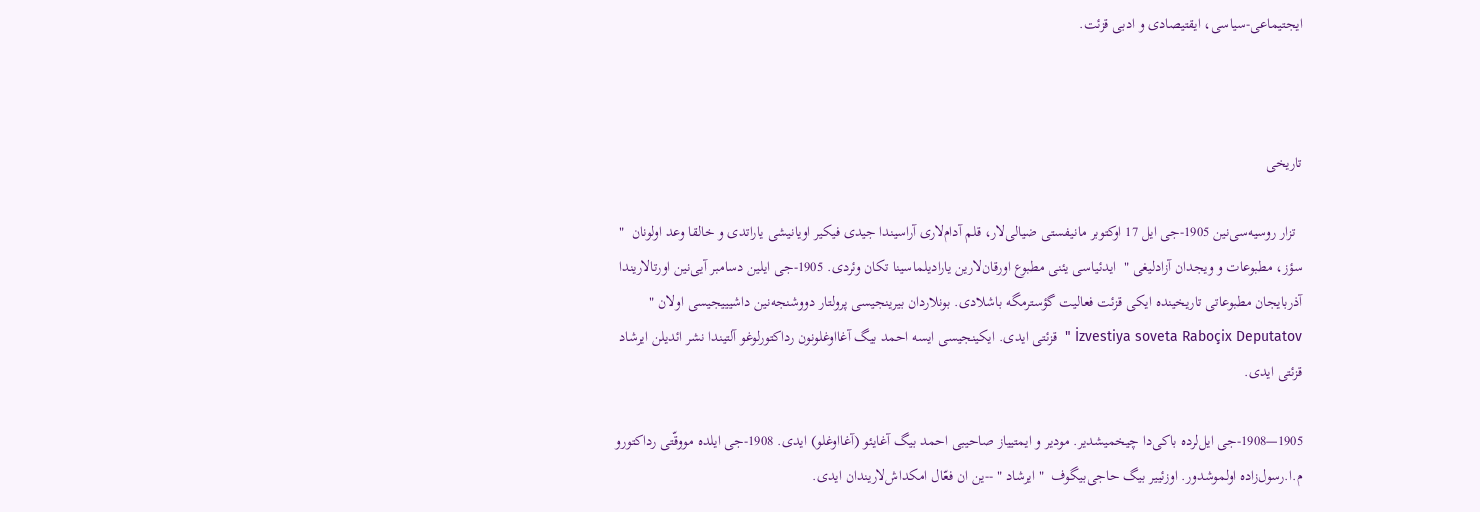ایجتیماعی-سیاسی، ایقتیصادی و ادبی قزئت.



تاریخی

  تزار روسیه‌سی‌نین 1905-جی ایل 17 اوکتوبر مانیفستی ضیالی‌لار، قلم آدام‌لاری آراسیندا جیدی فیکیر اویانیشی یاراتدی و خالقا وعد اولونان  " سؤز، مطبوعات و ویجدان آزادلیغی "  ایدئیاسی یئنی مطبوع اورقان‌لارین یارادیلماسینا تکان وئردی. 1905-جی ایلین دسامبر آیی‌نین اورتالاریندا آذربایجان مطبوعاتی تاریخینده ایکی قزئت فعالیت گؤسترمگه باشلادی. بونلاردان بیرینجیسی پرولتار دووشنجه‌نین داشیییجیسی اولان " İzvestiya soveta Raboçix Deputatov "  قزئتی ایدی. ایکینجیسی ایسه احمد بیگ آغااوغلونون رداکتورلوغو آلتیندا نشر ائدیلن ایرشاد قزئتی ایدی.

1905—1908-جی ایل‌لرده باکی‌دا چیخمیشدیر. مودیر و ایمتییاز صاحیبی احمد بیگ آغایئو (آغااوغلو) ایدی. 1908-جی ایلده مووقّتی رداکتورو م.ا.رسول‌زاده اولموشدور. اوزئییر بیگ حاجی‌بیگوف  " ایرشاد " --ین ان فعّال امکداش‌لاریندان ایدی.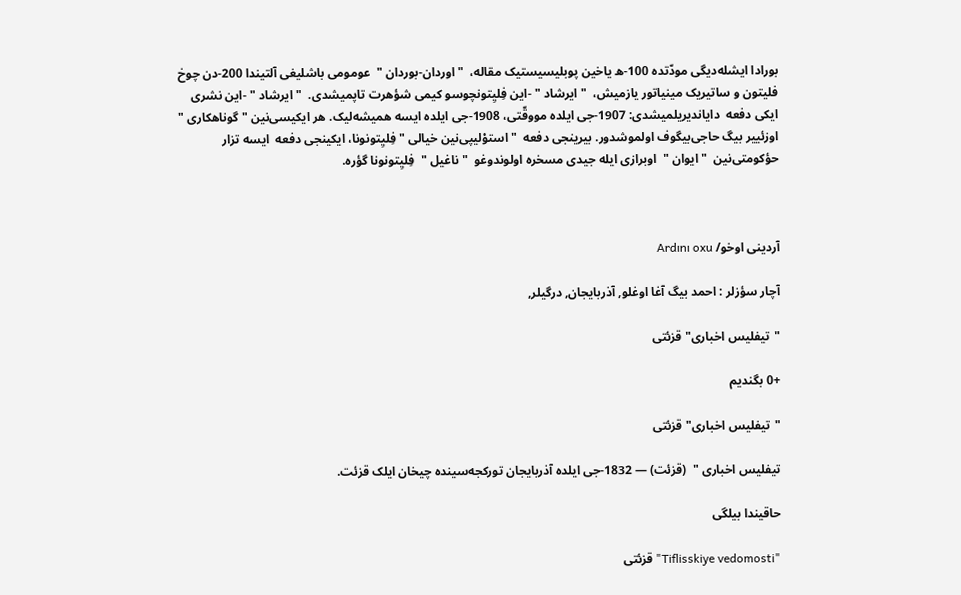بورادا ایشله‌دیگی مودّتده 100-ه یاخین پوبلیسیستیک مقاله،  " اوردان-بوردان "  عومومی باشلیغی آلتیندا 200-دن چوخ فلیتون و ساتیریک مینیاتور یازمیش،  " ایرشاد " -این فِلیِتونچوسو کیمی شؤهرت تاپمیشدی.  " ایرشاد " -این نشری ایکی دفعه  دایاندیریلمیشدی: 1907-جی ایلده مووقّتی، 1908-جی ایلده ایسه همیشه‌لیک. هر ایکیسی‌نین " گوناهکاری "  اوزئییر بیگ حاجی‌بیگوف اولموشدور. بیرینجی دفعه  " استوْلیپی‌نین خیالی " فِلیِتونونا، ایکینجی دفعه  ایسه تزار حؤکومتی‌نین  " ایوان "  اوبرازی ایله جیدی مسخره اولوندوغو  " ناغیل "  فِلیِتونونا گؤره.



آردینی اوخو/ Ardını oxu

آچار سؤزلر : احمد بیگ آغا اوغلو, آذربایجان, درگیلر,

"تیفلیس اخباری" قزئتی

+0 بگندیم

"تیفلیس اخباری" قزئتی

تیفلیس اخباری "  (قزئت) — 1832-جی ایلده آذربایجان تورکجه‌سینده چیخان ایلک قزئت.

حاقیندا بیلگی

"Tiflisskiye vedomosti" قزئتی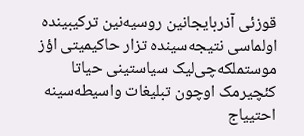قوزئی آذربایجانین روسیه‌نین ترکیبینده اولماسی نتیجه‌سینده تزار حاکیمیتی اؤز موستملکه‌چی‌لیک ‌سیاستینی حیاتا کئچیرمک اوچون تبلیغات واسیطه‌سینه احتییاج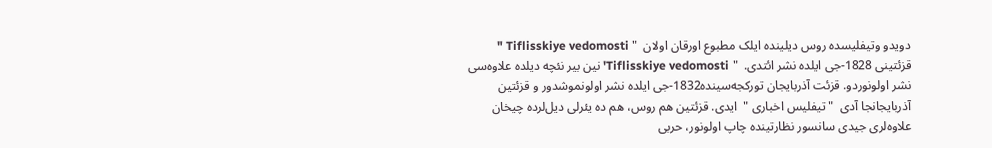دویدو وتیفلیسده روس دیلینده ایلک مطبوع اورقان اولان  " Tiflisskiye vedomosti "  قزئتینی 1828-جی ایلده نشر ائتدی.  " Tiflisskiye vedomosti'نین بیر نئچه دیلده علاوه‌سی نشر اولونوردو. قزئت آذربایجان تورکجه‌سینده1832-جی ایلده نشر اولونموشدور و قزئتین آذربایجانجا آدی  " تیفلیس اخباری "  ایدی. قزئتین هم روس، هم ده یئرلی دیل‌لرده چیخان علاوه‌لری جیدی سانسور نظارتینده چاپ اولونور، حربی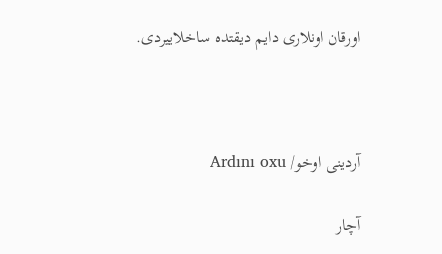اورقان اونلاری دایم دیقتده ساخلاییردی.



آردینی اوخو/ Ardını oxu

آچار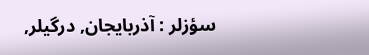سؤزلر : آذربایجان, درگیلر,